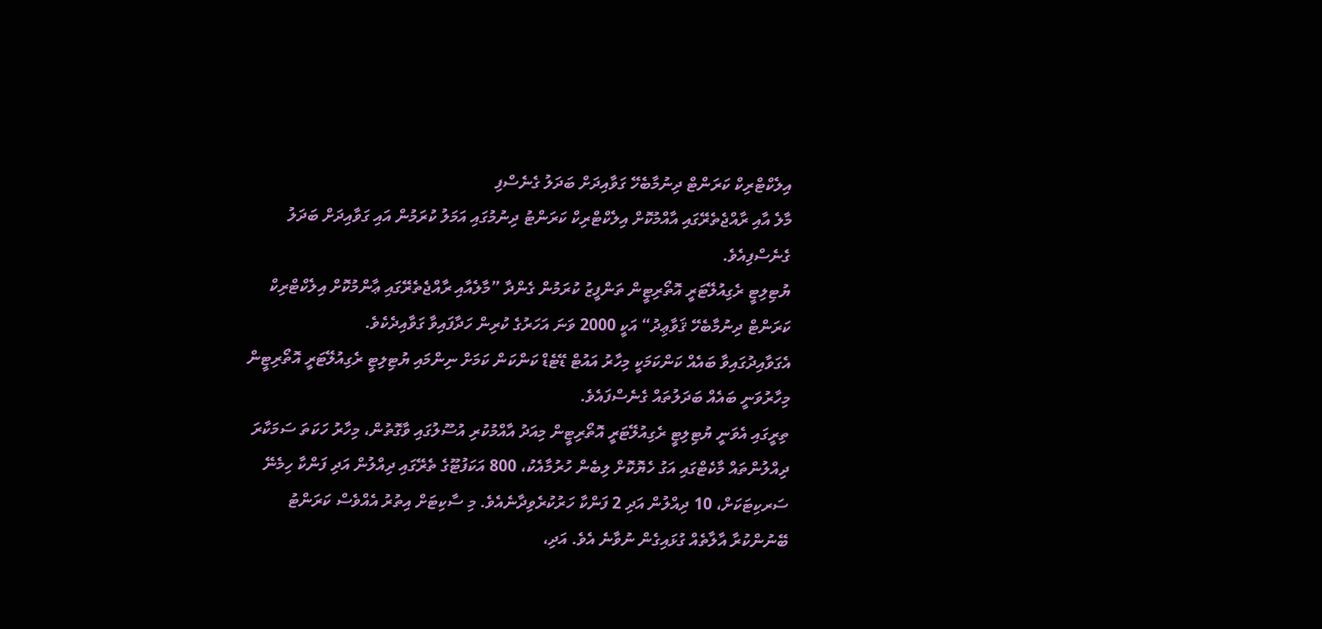އިލެކްޓްރިކް ކަރަންޓް ދިނުމާބެހޭ ގަވާއިދަށް ބަދަލު ގެނެސްފި
މާލެ އާއި ރާއްޖެތެރޭގައި އާއްމުކޮށް އިލެކްޓްރިކް ކަރަންޓު ދިނުމުގައި އަމަލު ކުރަމުން އައި ގަވާއިދަށް ބަދަލު ގެނެސްފިއެވެ.
ޔުޓިލިޓީ ރެގިއުލޭޓަރީ އޮތޯރިޓީން ތަންފީޒު ކުރަމުން ގެންދާ ”މާލެއާއި ރާއްޖެތެރޭގައި ޢާންމުކޮށް އިލެކްޓްރިކް ކަރަންޓް ދިނުމާބެހޭ ޤަވާޢިދު“ އަކީ 2000 ވަނަ އަހަރުގެ ކުރިން ހަދާފައިވާ ގަވާއިދެކެވެ.
އެގަވާއިދުގައިވާ ބައެއް ކަންކަމަކީ މިހާރު އައުޓް ޑޭޓެޑް ކަންކަން ކަމަށް ނިންމައި ޔުޓިލިޓީ ރެގިއުލޭޓަރީ އޮތޯރިޓީން މިހާރުވަނީ ބައެއް ބަދަލުތައް ގެނެސްފައެވެ.
ތިރީގައި އެވަނީ ޔުޓިލިޓީ ރެގިއުލޭޓަރީ އޮތޯރިޓީން މިއަދު އާއްމުކުރި އުސޫލުގައި ވާގޮތުން، މިހާރު ހަކަތަ ސަމަކާރަ ދިއްލުންތައް މާކެޓްގައި އަގު ހެޔޮކޮށް ލިބެން ހުރުމާއެކު، 800 އަކަފުޓޫގެ ތެރޭގައި ދިއްލުން އަދި ފަންކާ ހިމެނޭ ސަރކިޓަކަށް، 10 ދިއްލުން އަދި 2 ފަންކާ ހަރުކުރެވިދާނެއެވެ. މި ސާކިޓަށް އިތުރު އެއްވެސް ކަރަންޓު ބޭނުންކުރާ އާލާތެއް ގުޅައިގެން ނުވާނެ އެވެ. އަދި،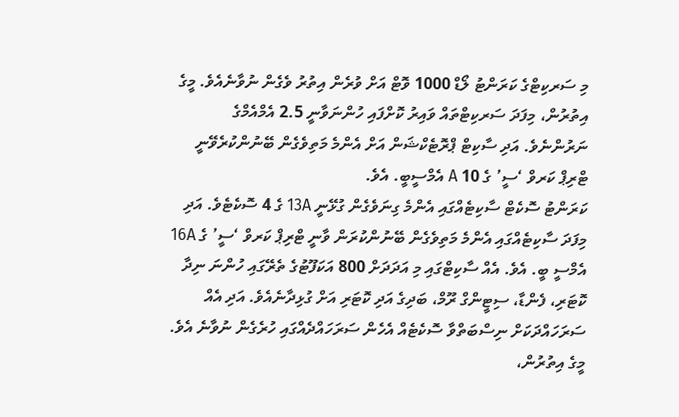މި ސަރކިޓްގެ ކަރަންޓު ލޯޑް 1000 ވޮޓް އަށް ވުރެން އިތުރު ވެގެން ނުވާނެއެވެ. މީގެ އިތުރުން، މިފަދަ ސަރކިޓްތައް ވައިރު ކޮށްފައި ހުންނަވާނީ 2.5 އެމްއެމްގެ ނަރުންނެވެ. އަދި ސާކިޓް ޕްރޮޓެކްޝަން އަށް އެންމެ މަތިވެގެން ބޭނުންކުރެވޭނީ ޓްރިޕް ކަރވް ‘ސީ’ ގެ 10 A އެމްސީބީ. އެވެ.
ކަރަންޓު ސޮކެޓް ސާކިޓެއްގައި އެންމެ ގިނަވެގެން ގުޅޭނީ 13A ގެ 4 ސޮކެޓެވެ. އަދި މިފަދަ ސާކިޓެއްގައި އެންމެ މަތިވެގެން ބޭނުންކުރަން ވާނީ ޓްރިޕް ކަރވް ‘ސީ’ ގެ 16A އެމްސީ ބީ. އެވެ. އެއް ސާކިޓްގައި މި އަދަދަށް 800 އަކަފޫޓުގެ ތެރޭގައި ހުންނަ ނިދާ ކޮޓަރި، ފެންޑާ، ސިޓީންގް ރޫމް، ބަދިގެ އަދި ކޮޓަރި އަށް ގުޅިދާނެއެވެ. އަދި އެއް ސަރަހައްދަކަށް ނިސްބަތްވާ ސޮކެޓެއް އެހެން ސަރަހައްދެއްގައި ހުރެގެން ނުވާނެ އެވެ. މީގެ އިތުރުން،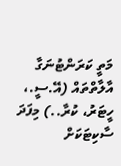މަތީ ކަރަންޓުނަގާ އާލާތްތައް (އޭ.ސީ.، ހީޓަރު، ކުރާ..) މިފަދަ ސާކިޓަކަށް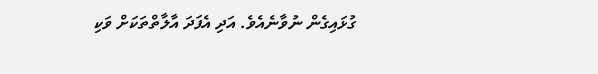ގުޅައިގެން ނުވާނެއެވެ. އަދި އެފަދަ އާލާތްތަކަށް ވަކި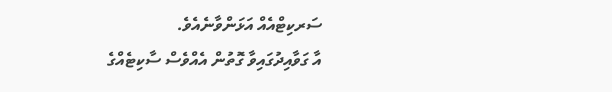ސަރކިޓްއެއް އަޅަންވާނެއެވެ.
އާ ގަވާއިދުގައިވާ ގޮތުން އެއްވެސް ސާކިޓެއްގެ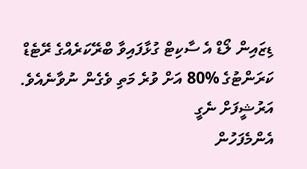ޑިޒައިން ލޯޑް އެ ސާކިޓް ގުޅާފައިވާ ބްރޭކަރެއްގެ ރޭޓެޑް ކަރަންޓުގެ %80 އަށް ވުރެ މަތި ވެގެން ނުވާނެއެވެ.
އަރުޝީފަށް ނެގީ
އެންމެފަހުން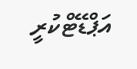އަޕްޑޭޓްކުރީ